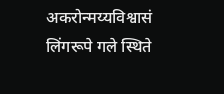अकरोन्मय्यविश्वासं लिंगरूपे गले स्थिते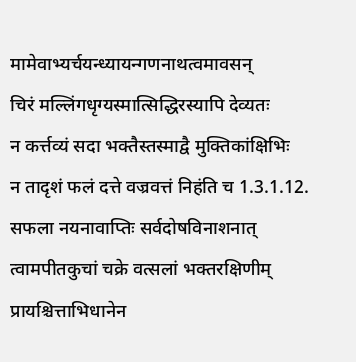मामेवाभ्यर्चयन्ध्यायन्गणनाथत्वमावसन्
चिरं मल्लिंगधृग्यस्मात्सिद्धिरस्यापि देव्यतः
न कर्त्तव्यं सदा भक्तैस्तस्माद्वै मुक्तिकांक्षिभिः
न तादृशं फलं दत्ते वज्रवत्तं निहंति च 1.3.1.12.
सफला नयनावाप्तिः सर्वदोषविनाशनात्
त्वामपीतकुचां चक्रे वत्सलां भक्तरक्षिणीम्
प्रायश्चित्ताभिधानेन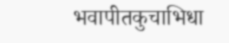भवापीतकुचाभिधा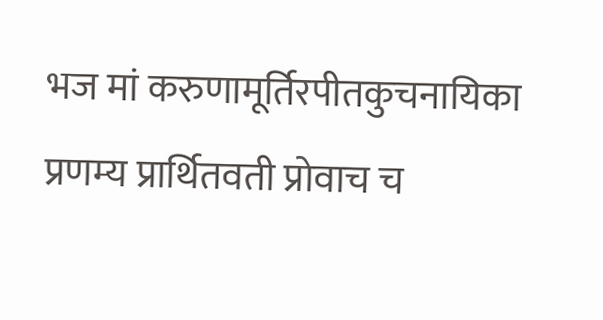भज मां करुणामूर्तिरपीतकुचनायिका
प्रणम्य प्रार्थितवती प्रोवाच च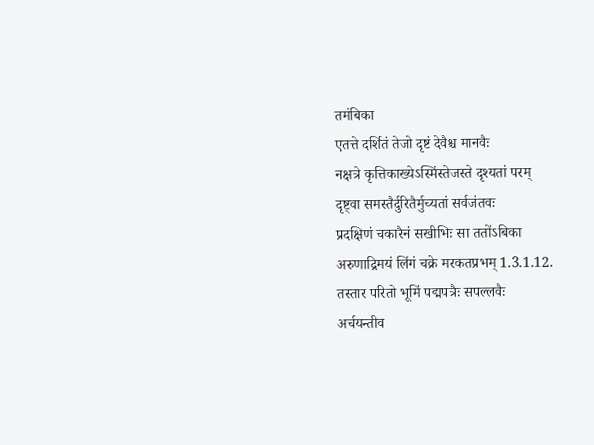तमंबिका
एतत्ते दर्शितं तेजो दृष्टं देवैश्च मानवैः
नक्षत्रे कृत्तिकाख्येऽस्मिंस्तेजस्ते दृश्यतां परम्
दृष्ट्वा समस्तैर्दुरितैर्मुच्यतां सर्वजंतवः
प्रदक्षिणं चकारैनं सखीभिः सा ततोंऽबिका
अरुणाद्रिमयं लिंगं चक्रे मरकतप्रभम् 1.3.1.12.
तस्तार परितो भूमिं पद्मपत्रैः सपल्लवैः
अर्चयन्तीव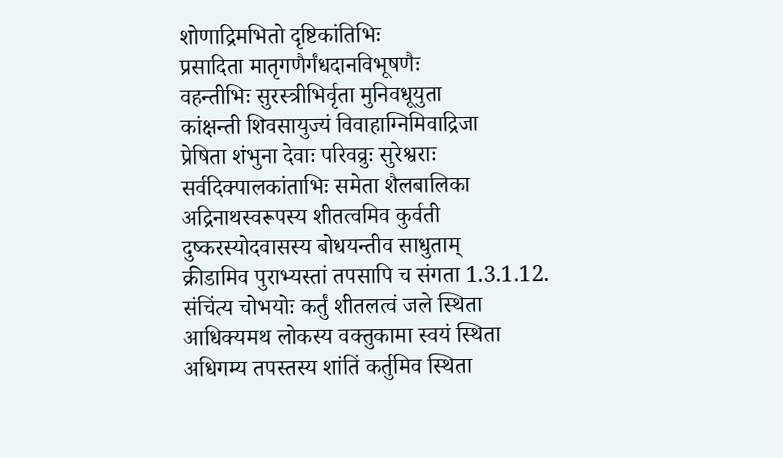शोणाद्रिमभितो दृष्टिकांतिभिः
प्रसादिता मातृगणैर्गंधदानविभूषणैः
वहन्तीभिः सुरस्त्रीभिर्वृता मुनिवधूयुता
कांक्षन्ती शिवसायुज्यं विवाहाग्निमिवाद्रिजा
प्रेषिता शंभुना देवाः परिवव्रुः सुरेश्वराः
सर्वदिक्पालकांताभिः समेता शैलबालिका
अद्रिनाथस्वरूपस्य शीतत्वमिव कुर्वती
दुष्करस्योदवासस्य बोधयन्तीव साधुताम्
क्रीडामिव पुराभ्यस्तां तपसापि च संगता 1.3.1.12.
संचिंत्य चोभयोः कर्तुं शीतलत्वं जले स्थिता
आधिक्यमथ लोकस्य वक्तुकामा स्वयं स्थिता
अधिगम्य तपस्तस्य शांतिं कर्तुमिव स्थिता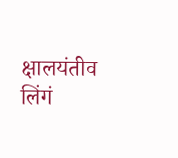क्षालयंतीव लिंगं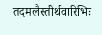तदमलैस्तीर्थवारिभिः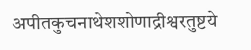अपीतकुचनाथेशशोणाद्रीश्वरतुष्टये